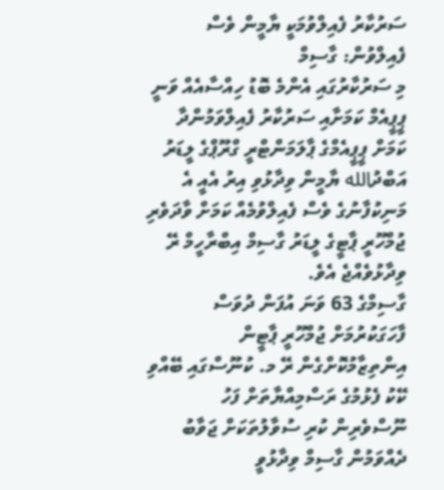ސަރުކާރު ފެއިލްވުމަކީ ޔާމީން ވެސް ފެއިލްވުން: ގާސިމް
މި ސަރުކާރުގައި އެންމެ ބޮޑު ހިއްސާއެއް ވަނީ ޕީޕީއެމް ކަމަށާއި ސަރުކާރު ފެއިލްވަމުންދާ ކަމަށް ޕީޕީއެމްގެ ޕާލަމަންޓްރީ ގްރޫޕްގެ ލީޑަރު އަބްދުالله ޔާމީން ވިދާޅުވި އިރު އެއީ އެ މަނިކުފާނުގެ ވެސް ފެއިލްވުމެއް ކަމަށް ވާދަވެރި ޖުމްހޫރީ ޕާޓީގެ ލީޑަރު ގާސިމް އިބްރާހީމް ރޭ ވިދާޅުވެއްޖެ އެވެ.
ގާސިމްގެ 63 ވަނަ އުފަން ދުވަސް ފާހަގަކުރުމަށް ޖުމްހޫރީ ޕާޓީން އިންތިޒާމުކޮށްގެން ރޭ މ. ކުނޫސްގައި ބޭއްވި ކޭކު ފެޅުމުގެ ރަސްމިއްޔާތަށް ފަހު ނޫސްވެރިން ކުރި ސުވާލުތަކަށް ޖަވާބު ދެއްވަމުން ގާސިމް ވިދާޅުވީ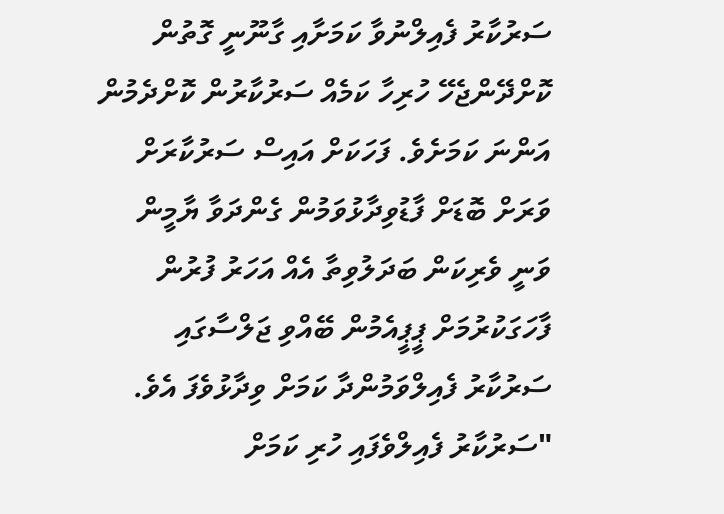ސަރުކާރު ފެއިލްނުވާ ކަމަށާއި ގާނޫނީ ގޮތުން ކޮށްދޭންޖެހޭ ހުރިހާ ކަމެއް ސަރުކާރުން ކޮށްދެމުން އަންނަ ކަމަށެވެ. ފަހަކަށް އައިސް ސަރުކާރަށް ވަރަށް ބޮޑަށް ފާޑުވިދާޅުވަމުން ގެންދަވާ ޔާމީން ވަނީ ވެރިކަން ބަދަލުވިތާ އެއް އަހަރު ފުރުން ފާހަގަކުރުމަށް ޕީޕީއެމުން ބޭއްވި ޖަލްސާގައި ސަރުކާރު ފެއިލްވަމުންދާ ކަމަށް ވިދާޅުވެފަ އެވެ.
"ސަރުކާރު ފެއިލްވެފައި ހުރި ކަމަށް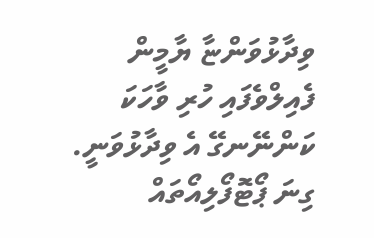ވިދާޅުވަންޏާ ޔާމީން ފެއިލްވެފައި ހުރި ވާހަކަ ކަންނޭނގޭ އެ ވިދާޅުވަނީ. ގިނަ ޕޯޓޮފޯލިއޯތައް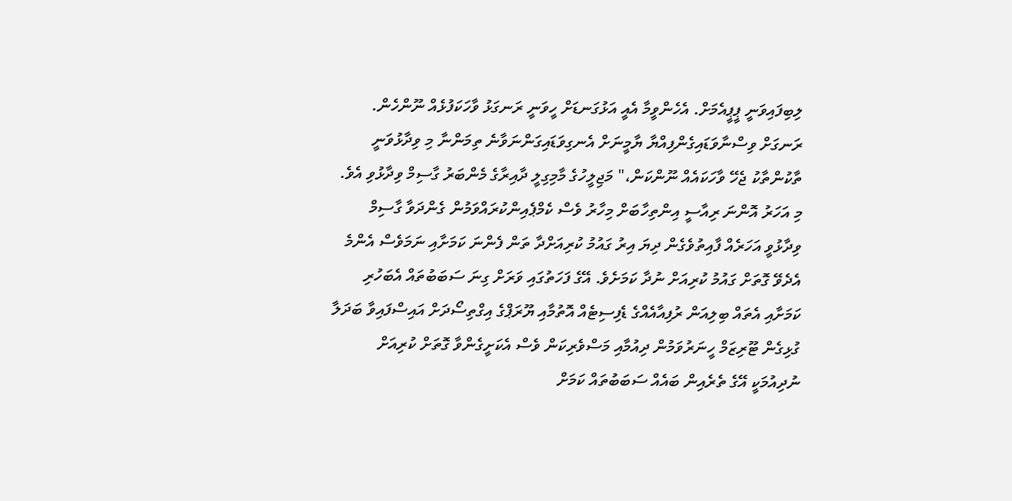ލިބިފައިވަނީ ޕީޕީއެމަށް. އެހެންވީމާ އެއީ އަޅުގަނޑަށް ހީވަނީ ރަނގަޅު ވާހަކަފުޅެއް ނޫންހެން. ރަނގަށް ވިސްނާވަޑައިގެންފިއްޔާ ޔާމީނަށް އެނގިވަޑައިގަންނަވާނެ ތިމަންނާ މި ވިދާޅުވަނީ ތާކުންތާކު ޖެހޭ ވާހަކައެއް ނޫންކަން،" މަޖިލީހުގެ މާމިގިލީ ދާއިރާގެ މެންބަރު ގާސިމް ވިދާޅުވި އެވެ.
މި އަހަރު އޮންނަ ރިއާސީ އިންތިހާބަށް މިހާރު ވެސް ކެމްޕެއިންކުރައްވަމުން ގެންދަވާ ގާސިމް ވިދާޅުވީ އަހަރެއް ފާއިތުވެގެން ދިޔަ އިރު ގައުމު ކުރިއަށްދާ ތަން ފެންނަ ކަމަށާއި ނަމަވެސް އެންމެ އެދެވޭ ގޮތަށް ގައުމު ކުރިއަށް ނުދާ ކަމަށެވެ. އޭގެ ފަހަތުގައި ވަރަށް ގިނަ ސަބަބުތައް އެބަހުރި ކަމަށާއި އެތައް ބިލިއަން ރުފިއާއެއްގެ ޑެފިސިޓެއް އޮތުމާއި ޔޫރަޕްގެ އިގްތިސޯދަށް އައިސްފައިވާ ބަދަލާ ގުޅިގެން ޓޫރިޒަމް ހީނަރުވަމުން ދިއުމާއި މަސްވެރިކަން ވެސް އެކަށީގެންވާ ގޮތަށް ކުރިއަށް ނުދިއުމަކީ އޭގެ ތެރެއިން ބައެއް ސަބަބުތައް ކަމަށް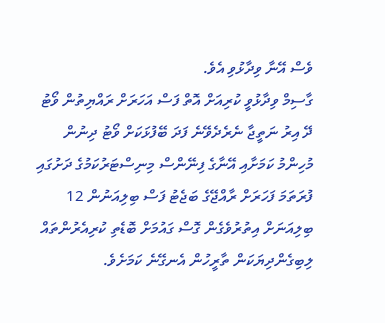ވެސް އޭނާ ވިދާޅުވި އެވެ.
ގާސިމް ވިދާޅުވީ ކުރިއަށް އޮތް ފަސް އަހަރަށް ރައްޔިތުން ވޯޓު ދޭ އިރު ނަތީޖާ ނެރެދެވޭނެ ފަދަ ބޭފުޅަކަށް ވޯޓު ދިނުން މުހިންމު ކަމަށާއި އޭނާގެ ފިނޭންސް މިނިސްޓަރުކަމުގެ ދަށުގައި ފުރަތަމަ ފަހަރަށް ރާއްޖޭގެ ބަޖެޓު ފަސް ބިލިއަނުން 12 ބިލިއަނަށް އިތުރުވެގެން ގޮސް ގައުމަށް ބޮޑެތި ކުރިއެރުންތައް ލިބިގެންދިޔަކަން ތާރީހުން އެނގޭނެ ކަމަށެވެ.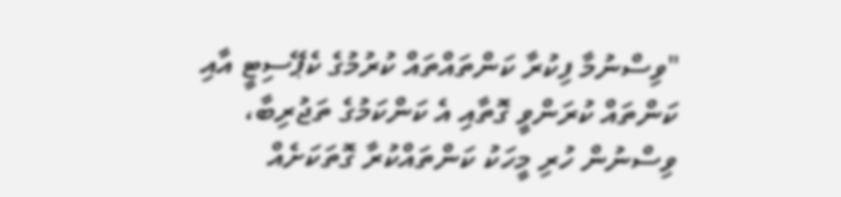"ވިސްނުމާ ފިކުރާ ކަންތައްތައް ކުރުމުގެ ކެޕޭސިޓީ އާއި ކަންތައް ކުރަންވީ ގޮތާއި އެ ކަންކަމުގެ ތަޖުރިބާ، ވިސްނުން ހުރި މީހަކު ކަންތައްކުރާ ގޮތަކަށެއް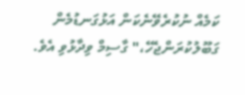ކަމެއް ނުކުރެވޭނެކަން އަޅުގަނޑުމެން ގަބޫލުކުރަންޖެހޭ،" ގާސިމް ވިދާޅުވި އެވެ.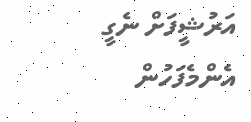އަރުޝީފަށް ނެގީ
އެންމެފަހުން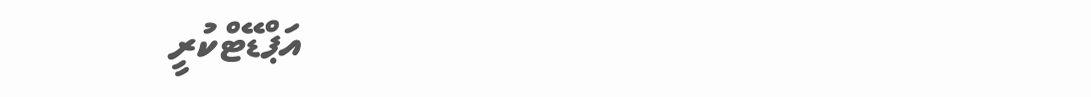އަޕްޑޭޓްކުރީ